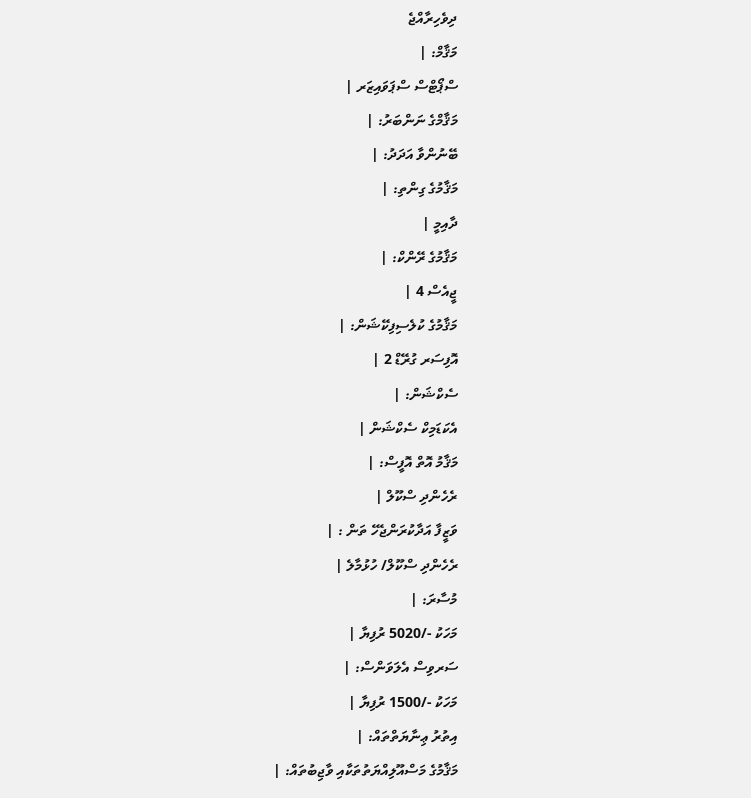ދިވެހިރާއްޖެ
މަޤާމް: |
ސްޕޯޓްސް ސްޕަވައިޒަރ |
މަޤާމްގެ ނަންބަރު: |
ބޭނުންވާ އަދަދު: |
މަޤާމުގެ ގިންތި: |
ދާއިމީ |
މަޤާމުގެ ރޭންކް: |
ޖީއެސް 4 |
މަޤާމުގެ ކުލެސިފިކޭޝަން: |
އޮފިސަރ ގުރޭޑް 2 |
ސެކްޝަން: |
އެކަޑަމިކް ސެކްޝަން |
މަޤާމު އޮތް އޮފީސް: |
ރެހެންދި ސްކޫލް |
ވަޒީފާ އަދާކުރަންޖެހޭ ތަން : |
ރެހެންދި ސްކޫލް/ ހުޅުމާލެ |
މުސާރަ: |
މަހަކު -/5020 ރުފިޔާ |
ސަރވިސް އެލަވަންސް: |
މަހަކު -/1500 ރުފިޔާ |
އިތުރު ޢިނާޔަތްތައް: |
މަޤާމުގެ މަސްއޫލިއްޔަތުތަކާއި ވާޖިބުތައް: |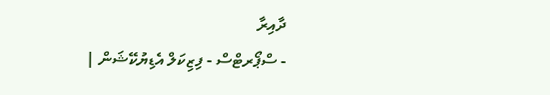ދާއިރާ
- ސްޕޯރޓްސް - ފިޒިކަލް އެޑިޔުކޭޝަން |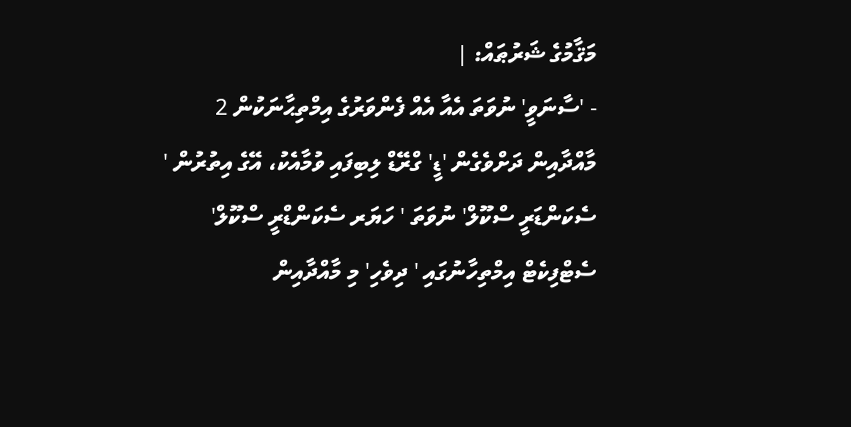މަޤާމުގެ ޝަރުޠައް: |
- 'ސާނަވީ' ނުވަތަ އެއާ އެއް ފެންވަރުގެ އިމްތިޙާނަކުން 2 މާއްދާއިން ދަށްވެގެން 'ޑީ' ގްރޭޑް ލިބިފައި ވުމާއެކު، އޭގެ އިތުރުން ' ސެކަންޑަރީ ސްކޫލް' ނުވަތަ ' ހަޔަރ ސެކަންޑްރީ ސްކޫލް' ސެޓްފިކެޓް އިމްތިހާނުގައި ' ދިވެހި' މި މާއްދާއިން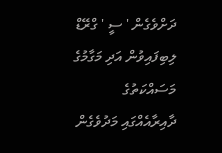ދަށްވެގެން ' ސީ ' ގްރޭޑް ލިބިފައިވުން އަދި މަގާމުގެ މަސައްކަތުގެ ދާއިރާއެއްގައި މަދުވެގެން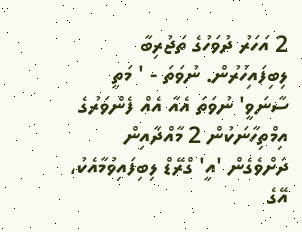2 އަހަރު ދުވަހުގެ ތަޖުރިބާ ލިބިފައިހުރުން. ނުވަތަ - ' މަތީ ސާނަވީ' ނުވަތަ އެއާ އެއް ފެންވަރުގެ އިމްތިހާނަކުން 2 މާއްދާއިން ދަށްވެގެން 'އީ' ގްރޭޑް ލިބިފައިވުމާއެކު، އޭގެ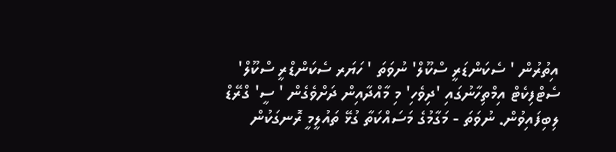އިތުރުން ' ސެކަންޑަރީ ސްކޫލް' ނުވަތަ ' ހަޔަރ ސެކަންޑްރީ ސްކޫލް' ސެޓްފިކެޓް އިމްތިހާނުގައި 'ދިވެހި' މި މާއްދާއިން ދަށްވެގެން ' ސީ' ގްރޭޑް ލިބިފައިވުން. ނުވަތަ - މަގާމުގެ މަސައްކަތާ ގުޅޭ ތައުލީމީ ރޮނގަކުން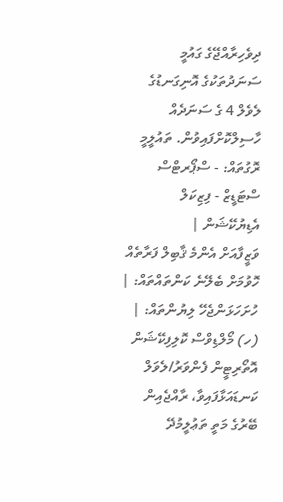ދިވެހިރާއްޖޭގެ ގައުމީ ސަނަދުތަކުގެ އޮނިގަނޑުގެ ލެވެލް 4 ގެ ސަނަދެއް ހާސިލްކޮށްފައިވުން. ތައުލީމީ ރޮގުތައް: - ސްޕޯރޓްސް ސްޓަޑީޒް - ފިޒިކަލް އެޑިޔުކޭޝަން |
ވަޒީފާއަށް އެންމެ ޤާބިލް ފަރާތެއް ހޮވުމަށް ބެލޭނެ ކަންތައްތައް: |
ހުށަހަޅަންޖެހޭ ލިޔުންތައް: |
(ހ) މޯލްޑިވްސް ކޮލިފިކޭޝަން އޮތޯރިޓީން ފެންވަރު/ލެވަލް ކަނޑައަޅާފައިވާ، ރާއްޖެއިން ބޭރުގެ މަތީ ތަޢުލީމުދޭ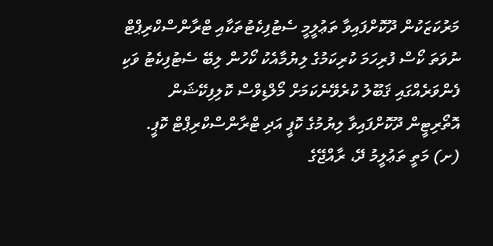މަރުކަޒަކުން ދޫކޮށްފައިވާ ތަޢުލީމީ ސެޓުފިކެޓުތަކާއި ޓްރާންސްކްރިޕްޓް ނުވަތަ ކޯސް ފުރިހަމަ ކުރިކަމުގެ ލިޔުމާއެކު ކޯހުން ލިބޭ ސެޓުފިކެޓު ވަކި ފެންވަރެއްގައި ޤަބޫލު ކުރެވޭނެކަމަށް މޯލްޑިވްސް ކޮލިފިކޭޝަން އޮތޯރިޓީން ދޫކޮށްފައިވާ ލިޔުމުގެ ކޮޕީ އަދި ޓްރާންސްކްރިޕްޓް ކޮޕީ. (ށ) މަތީ ތަޢުލީމު ދޭ، ރާއްޖޭގެ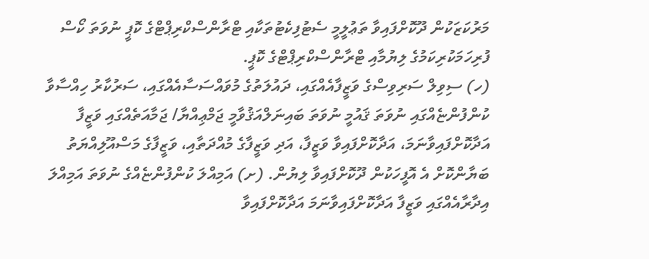މަރުކަޒަކުން ދޫކޮށްފައިވާ ތަޢުލީމީ ސެޓުފިކެޓުތަކާއި ޓްރާންސްކްރިޕްޓްގެ ކޮޕީ ނުވަތަ ކޯސް ފުރިހަމަކުރިކަމުގެ ލިޔުމާއި ޓްރާންސްކްރިޕްޓްގެ ކޮޕީ.
(ހ) ސިވިލް ސަރިވިސްގެ ވަޒީފާއެއްގައި، ދައުލަތުގެ މުވައްސަސާއެއްގައި، ސަރުކާރު ހިއްސާވާ ކުންފުންޏެއްގައި ނުވަތަ ޤައުމީ ނުވަތަ ބައިނަލްއަޤުވާމީ ޖަމްޢިއްޔާ/ ޖަމާއަތެއްގައި ވަޒީފާ އަދާކޮށްފައިވާނަމަ، އަދާކޮށްފައިވާ ވަޒީފާ، އަދި ވަޒީފާގެ މުއްދަތާއި، ވަޒީފާގެ މަސްއޫލިއްޔަތު ބަޔާންކޮށް އެ އޮފީހަކުން ދޫކޮށްފައިވާ ލިޔުން. (ށ) އަމިއްލަ ކުންފުންޏެއްގެ ނުވަތަ އަމިއްލަ އިދާރާއެއްގައި ވަޒީފާ އަދާކޮށްފައިވާނަމަ އަދާކޮށްފައިވާ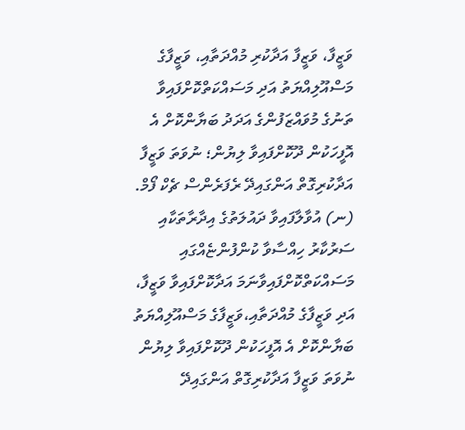ވަޒީފާ، ވަޒީފާ އަދާކުރި މުއްދަތާއި، ވަޒީފާގެ މަސްއޫލިއްޔަތު އަދި މަސައްކަތްކޮށްފައިވާ ތަނުގެ މުވައްޒަފުންގެ އަދަދު ބަޔާންކޮށް އެ އޮފީހަކުން ދޫކޮށްފައިވާ ލިޔުން؛ ނުވަތަ ވަޒީފާ އަދާކުރިގޮތް އަންގައިދޭ ރެފަރެންސް ޗެކް ފޯމް. (ނ) އުވާލާފައިވާ ދައުލަތުގެ އިދާރާތަކާއި ސަރުކާރު ހިއްސާވާ ކުންފުންޏެއްގައި މަސައްކަތްކޮށްފައިވާނަމަ އަދާކޮށްފައިވާ ވަޒީފާ، އަދި ވަޒީފާގެ މުއްދަތާއި،ވަޒީފާގެ މަސްއޫލިއްޔަތު ބަޔާންކޮށް އެ އޮފީހަކުން ދޫކޮށްފައިވާ ލިޔުން ނުވަތަ ވަޒީފާ އަދާކުރިގޮތް އަންގައިދޭ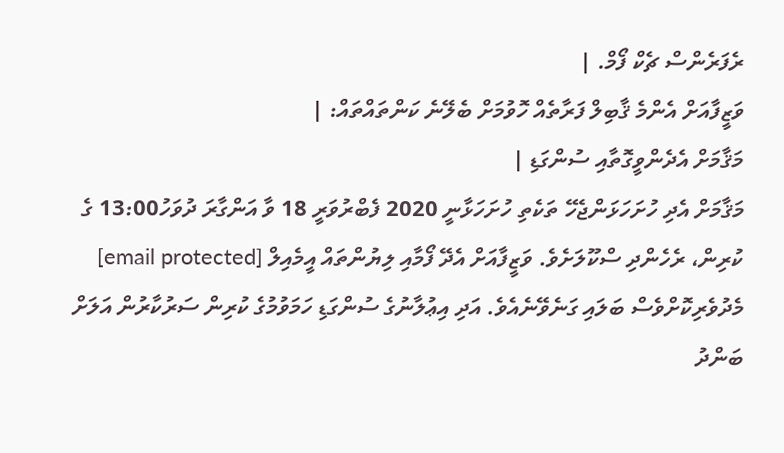ރެފަރެންސް ޗެކް ފޯމް. |
ވަޒީފާއަށް އެންމެ ޤާބިލް ފަރާތެއް ހޮވުމަށް ބެލޭނެ ކަންތައްތައް: |
މަޤާމަށް އެދެންވީގޮތާއި ސުންގަޑި |
މަޤާމަށް އެދި ހުށަހަޅަންޖެހޭ ތަކެތި ހުށަހަޅާނީ 2020 ފެބްރުވަރީ 18 ވާ އަންގާރަ ދުވަހު13:00 ގެ ކުރިން، ރެހެންދި ސްކޫލަށެވެ. ވަޒީފާއަށް އެދޭ ފޯމާއި ލިޔުންތައް އީމެއިލް [email protected] މެދުވެރިކޮށްވެސް ބަލައި ގަނެވޭނެއެވެ. އަދި އިޢުލާނުގެ ސުންގަޑި ހަމަވުމުގެ ކުރިން ސަރުކާރުން އަލަށް ބަންދު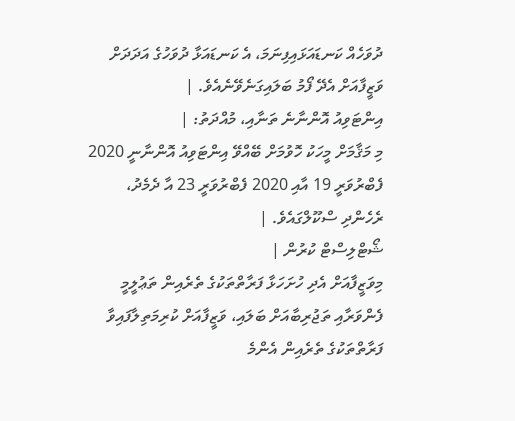ދުވަހެއް ކަނޑައަޅައިފިނަމަ، އެ ކަނޑައަޅާ ދުވަހުގެ އަދަދަށް ވަޒީފާއަށް އެދޭ ފޯމު ބަލައިގަނެވޭނެއެވެ. |
އިންޓަވިއު އޮންނާނެ ތަނާއި، މުއްދަތު: |
މި މަޤާމަށް މީހަކު ހޮވުމަށް ބޭއްވޭ އިންޓަވިއު އޮންނާނީ 2020 ފެބްރުވަރީ 19 އާއި 2020 ފެބްރުވަރީ 23 އާ ދެމެދު، ރެހެންދި ސްކޫލްގައެވެ. |
ޝޯޓްލިސްޓް ކުރުން |
މިވަޒީފާއަށް އެދި ހުށަހަޅާ ފަރާތްތަކުގެ ތެރެއިން ތަޢުލީމީ ފެންވަރާއި ތަޖުރިބާއަށް ބަލައި، ވަޒީފާއަށް ކުރިމަތިލާފައިވާ ފަރާތްތަކުގެ ތެރެއިން އެންމެ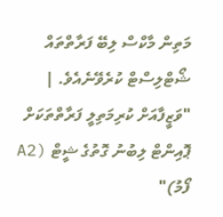މަތިން މާކްސް ލިބޭ ފަރާތްތައް ޝޯޓްލިސްޓް ކުރެވޭނެއެވެ. |
"ވަޒީފާއަށް ކުރިމަތިލީ ފަރާތްތަކަށް ޕޮއިންޓް ލިބުނު ގޮތުގެ ޝީޓް (A2 ފޯމު)"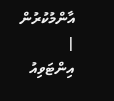އާންމުކުރުން |
އިންޓަވިއު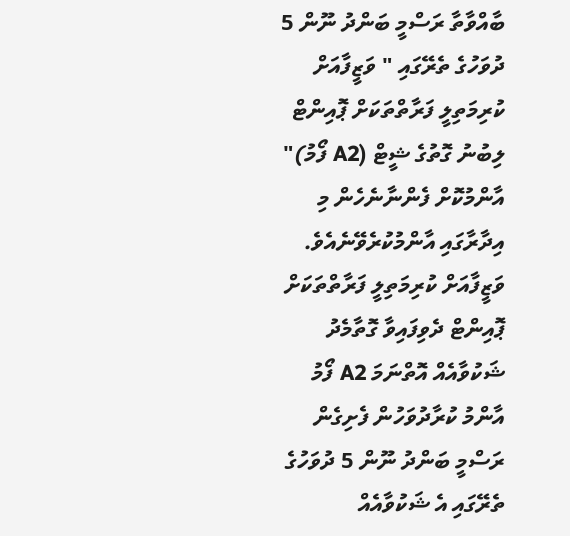ބާއްވާތާ ރަސްމީ ބަންދު ނޫން 5 ދުވަހުގެ ތެރޭގައި " ވަޒީފާއަށް ކުރިމަތިލީ ފަރާތްތަކަށް ޕޮއިންޓް ލިބުނު ގޮތުގެ ޝީޓް (A2 ފޯމު)" އާންމުކޮށް ފެންނާނެހެން މި އިދާރާގައި އާންމުކުރެވޭނެއެވެ. ވަޒީފާއަށް ކުރިމަތިލީ ފަރާތްތަކަށް ޕޮއިންޓް ދެވިފައިވާ ގޮތާމެދު ޝަކުވާއެއް އޮތްނަމަ A2 ފޯމު އާންމު ކުރާދުވަހުން ފެށިގެން ރަސްމީ ބަންދު ނޫން 5 ދުވަހުގެ ތެރޭގައި އެ ޝަކުވާއެއް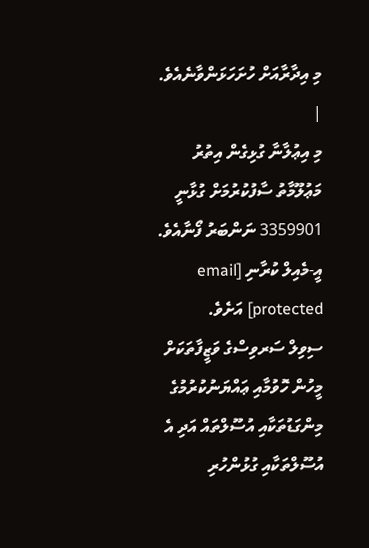މި އިދާރާއަށް ހުށަހަޅަންވާނެއެވެ. |
މި އިޢުލާނާ ގުޅިގެން އިތުރު މަޢުލޫމާތު ސާފުކުރުމަށް ގުޅާނީ 3359901 ނަންބަރު ފޯނާއެވެ. އީ-މެއިލް ކުރާނި [email protected] އަށެވެ.
ސިވިލް ސަރވިސްގެ ވަޒީފާތަކަށް މީހުން ހޮވުމާއި ޢައްޔަނުކުރުމުގެ މިންގަޑުތަކާއި އުސޫލްތައް އަދި އެ އުސޫލްތަކާއި ގުޅުންހުރި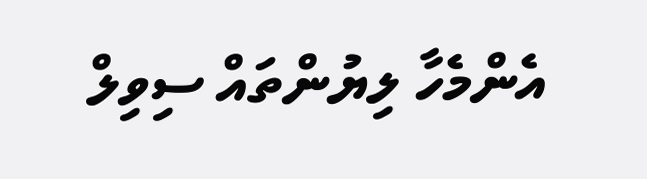އެންމެހާ ލިޔުންތައް ސިވިލް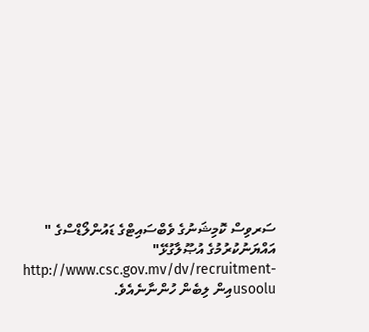ސަރވިސް ކޮމިޝަނުގެ ވެބްސައިޓްގެ ޑައުންލޯޑްސްގެ " އައްޔަނުކުރުމުގެ އުޞޫލާގުޅޭ" http://www.csc.gov.mv/dv/recruitment-usooluއިން ލިބެން ހުންނާނެއެވެ.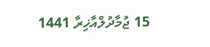15 ޖުމާދުލްއާޚިރާ 1441